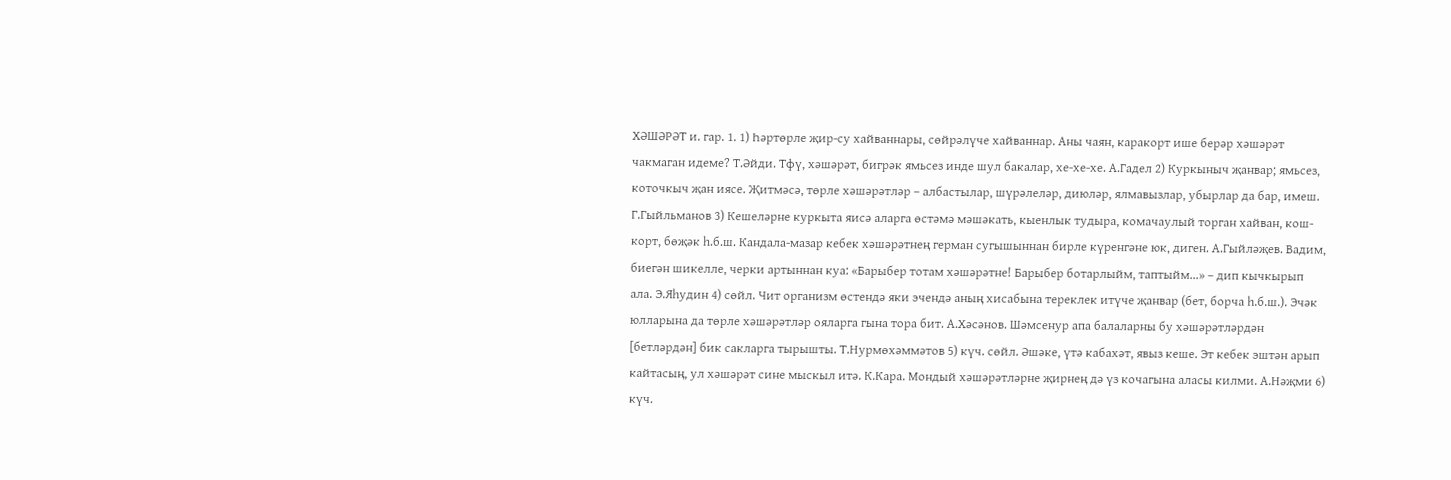ХӘШӘРӘТ и. гар. 1. 1) Һәртөрле җир-су хайваннары, сөйрәлүче хайваннар. Аны чаян, каракорт ише берәр хәшәрәт чакмаган идеме? Т.Әйди. Тфү, хәшәрәт, бигрәк ямьсез инде шул бакалар, хе-хе-хе. А.Гадел 2) Куркыныч җанвар; ямьсез, коточкыч җан иясе. Җитмәсә, төрле хәшәрәтләр – албастылар, шүрәлеләр, диюләр, ялмавызлар, убырлар да бар, имеш. Г.Гыйльманов 3) Кешеләрне куркыта яисә аларга өстәмә мәшәкать, кыенлык тудыра, комачаулый торган хайван, кош-корт, бөҗәк һ.б.ш. Кандала-мазар кебек хәшәрәтнең герман сугышыннан бирле күренгәне юк, диген. А.Гыйләҗев. Вадим, биегән шикелле, черки артыннан куа: «Барыбер тотам хәшәрәтне! Барыбер ботарлыйм, таптыйм...» – дип кычкырып ала. Э.Яһудин 4) сөйл. Чит организм өстендә яки эчендә аның хисабына тереклек итүче җанвар (бет, борча һ.б.ш.). Эчәк юлларына да төрле хәшәрәтләр ояларга гына тора бит. А.Хәсәнов. Шәмсенур апа балаларны бу хәшәрәтләрдән [бетләрдән] бик сакларга тырышты. Т.Нурмөхәммәтов 5) күч. сөйл. Әшәке, үтә кабахәт, явыз кеше. Эт кебек эштән арып кайтасың, ул хәшәрәт сине мыскыл итә. К.Кара. Мондый хәшәрәтләрне җирнең дә үз кочагына аласы килми. А.Нәҗми 6) күч.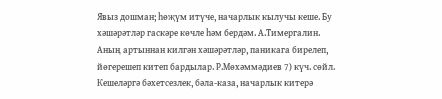Явыз дошман; һөҗүм итүче, начарлык кылучы кеше. Бу хәшәрәтләр гаскәре көчле һәм бердәм. А.Тимергалин. Аның артыннан килгән хәшәрәтләр, паникага бирелеп, йөгерешеп китеп бардылар. Р.Мөхәммәдиев 7) күч. сөйл. Кешеләргә бәхетсезлек, бәла-каза, начарлык китерә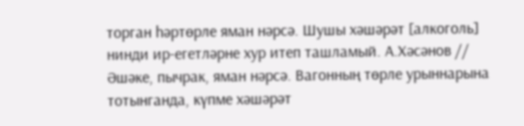торган һәртөрле яман нәрсә. Шушы хәшәрәт [алкоголь] нинди ир-егетләрне хур итеп ташламый. А.Хәсәнов // Әшәке, пычрак, яман нәрсә. Вагонның төрле урыннарына тотынганда, күпме хәшәрәт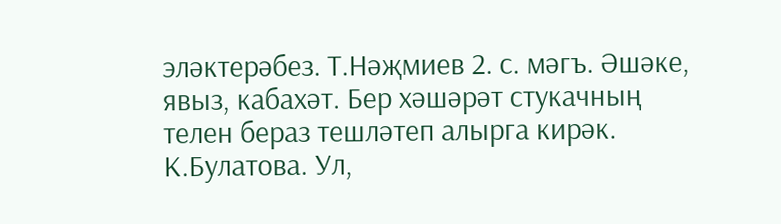эләктерәбез. Т.Нәҗмиев 2. с. мәгъ. Әшәке, явыз, кабахәт. Бер хәшәрәт стукачның телен бераз тешләтеп алырга кирәк. К.Булатова. Ул,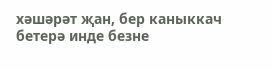хәшәрәт җан, бер каныккач бетерә инде безне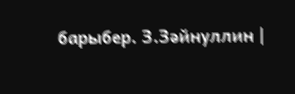барыбер. З.Зәйнуллин |